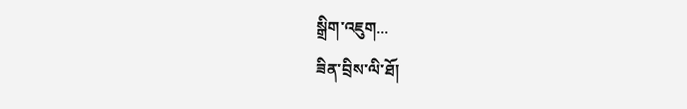སྒྲིག་འཇུག...
ཟིན་བྲིས་ལི་ཐོ།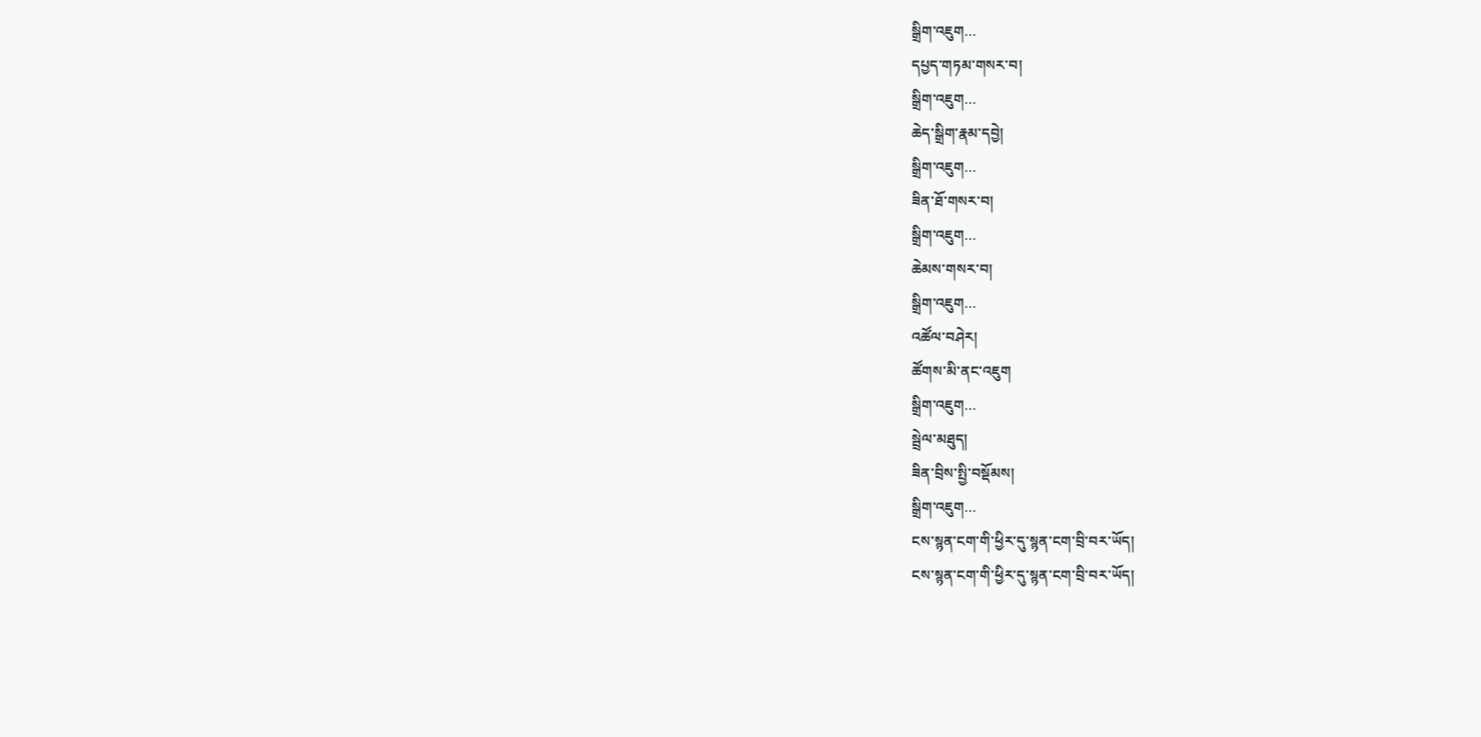སྒྲིག་འཇུག...
དཔྱད་གཏམ་གསར་བ།
སྒྲིག་འཇུག...
ཆེད་སྒྲིག་རྣམ་དབྱེ།
སྒྲིག་འཇུག...
ཟིན་ཐོ་གསར་བ།
སྒྲིག་འཇུག...
ཆེམས་གསར་བ།
སྒྲིག་འཇུག...
འཚོལ་བཤེར།
ཚོགས་མི་ནང་འཇུག
སྒྲིག་འཇུག...
སྦྲེལ་མཐུད།
ཟིན་བྲིས་སྤྱི་བསྡོམས།
སྒྲིག་འཇུག...
ངས་སྙན་ངག་གི་ཕྱིར་དུ་སྙན་ངག་བྲི་བར་ཡོད།
ངས་སྙན་ངག་གི་ཕྱིར་དུ་སྙན་ངག་བྲི་བར་ཡོད།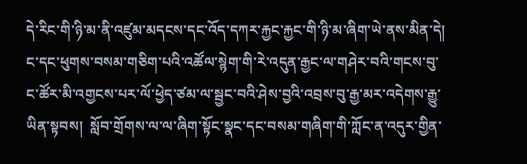དེ་རིང་གི་ཉི་མ་ནི་འཛུམ་མདངས་དང་འོད་དཀར་རྐྱང་རྐྱང་གི་ཉི་མ་ཞིག་ཡེ་ནས་མིན་དེ།  ང་དང་ཕུགས་བསམ་གཅིག་པའི་འཚོལ་སྙེག་གི་རེ་འདུན་རྒྱང་ལ་གཤེར་བའི་གངས་བུ་ང་ཚོར་མི་འགྱངས་པར་ལོ་ཕྱེད་ཙམ་ལ་སྦྱང་བའི་ཤེས་བྱའི་འབྲས་བུ་རྒྱ་མར་འདེགས་རྒྱུ་ཡིན་སྟབས།  སློབ་གྲོགས་ལ་ལ་ཞིག་སྟོང་སྣང་དང་བསམ་གཞིག་གི་ཀློང་ན་འདུར་གྱིན་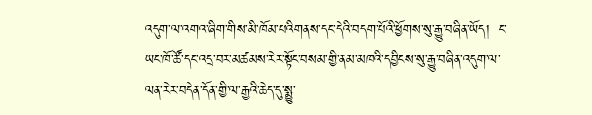འདུག་ལ་འགའ་ཞིག་གིས་མི་ཁོམ་པའིགནས་དང་དེའི་བདག་པོའི་ཕྱོགས་སུ་རྒྱུ་བཞིན་ཡོད།  ང་ཡང་ཁོ་ཚོ་དང་འདྲ་བར་མཚམས་རེར་སྟོང་བསམ་གྱི་ནམ་མཁའི་དབྱིངས་སུ་རྒྱུ་བཞིན་འདུག་ལ་ལན་རེར་བདེན་དོན་གྱི་ལ་རྒྱའི་ཆེད་དུ་སྨྱུ་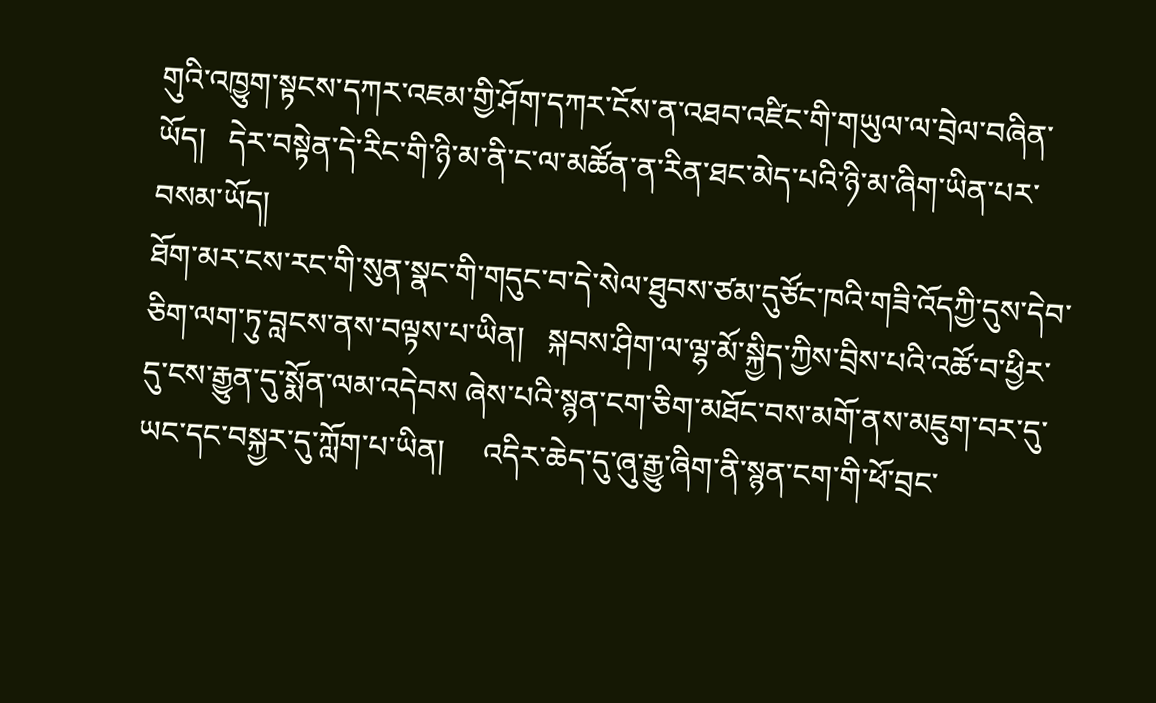གུའི་འཁྱུག་སྟངས་དཀར་འཇམ་གྱི་ཤོག་དཀར་ངོས་ན་འཐབ་འཛིང་གི་གཡུལ་ལ་བྲེལ་བཞིན་ཡོད།   དེར་བསྟེན་དེ་རིང་གི་ཉི་མ་ནི་ང་ལ་མཚོན་ན་རིན་ཐང་མེད་པའི་ཉི་མ་ཞིག་ཡིན་པར་བསམ་ཡོད།
ཐོག་མར་ངས་རང་གི་སུན་སྣང་གི་གདུང་བ་དེ་སེལ་ཐུབས་ཙམ་དུཙོང་ཁའི་གཟི་འོདཀྱི་དུས་དེབ་ཅིག་ལག་ཏུ་བླངས་ནས་བལྟས་པ་ཡིན།   སྐབས་ཤིག་ལ་ལྷ་མོ་སྐྱིད་ཀྱིས་བྲིས་པའི་འཚོ་བ་ཕྱིར་དུ་ངས་རྒྱུན་དུ་སྨོན་ལམ་འདེབས ཞེས་པའི་སྙན་ངག་ཅིག་མཐོང་བས་མགོ་ནས་མཇུག་བར་དུ་ཡང་དང་བསྐྱར་དུ་ཀློག་པ་ཡིན།     འདིར་ཆེད་དུ་ཞུ་རྒྱུ་ཞིག་ནི་སྙན་ངག་གི་ཕོ་བྲང་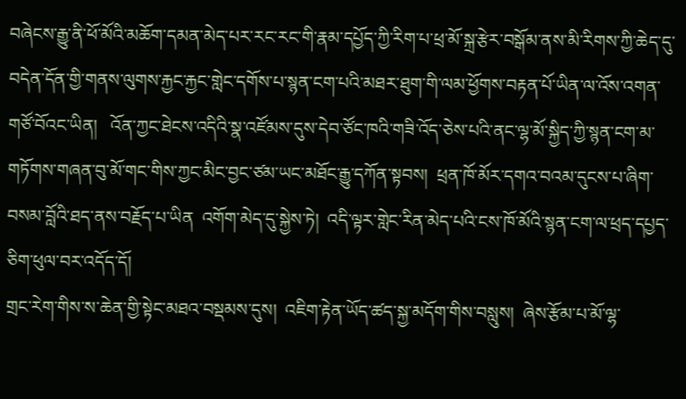བཞེངས་རྒྱུ་ནི་ཕོ་མོའི་མཆོག་དམན་མེད་པར་རང་རང་གི་རྣམ་དཔྱོད་ཀྱི་རིག་པ་ཕྲ་མོ་སྐྲ་རྩེར་བསྒོམ་ནས་མི་རིགས་ཀྱི་ཆེད་དུ་བདེན་དོན་གྱི་གནས་ལུགས་རྐྱང་རྐྱང་གླེང་དགོས་པ་སྙན་ངག་པའི་མཐར་ཐུག་གི་ལམ་ཕྱོགས་བརྟན་པོ་ཡིན་ལ་འོས་འགན་གཙོ་བོའང་ཡིན།   འོན་ཀྱང་ཐེངས་འདིའི་སྣ་འཛོམས་དུས་དེབ་ཙོང་ཁའི་གཟི་འོད་ཅེས་པའི་ནང་ལྷ་མོ་སྐྱིད་ཀྱི་སྙན་ངག་མ་གཏོགས་གཞན་བུ་མོ་གང་གིས་ཀྱང་མིང་བྱང་ཙམ་ཡང་མཐོང་རྒྱུ་དཀོན་སྟབས།  ཕྲན་ཁོ་མོར་དགའ་བའམ་དུངས་པ་ཞིག་  བསམ་བློའི་ཐད་ནས་བརྗོད་པ་ཡིན  འགོག་མེད་དུ་སྐྱེས་ཏེ།  འདི་ལྟར་གླེང་རིན་མེད་པའི་ངས་ཁོ་མོའི་སྙན་ངག་ལ་ཕྲད་དཔྱད་ཅིག་ཕུལ་བར་འདོད་དོ།
གྲང་རེག་གིས་ས་ཆེན་གྱི་སྟེང་མཐའ་བསྡམས་དུས།  འཇིག་རྟེན་ཡོད་ཚད་སྐྱ་མདོག་གིས་བསླུས།  ཞེས་རྩོམ་པ་མོ་ལྷ་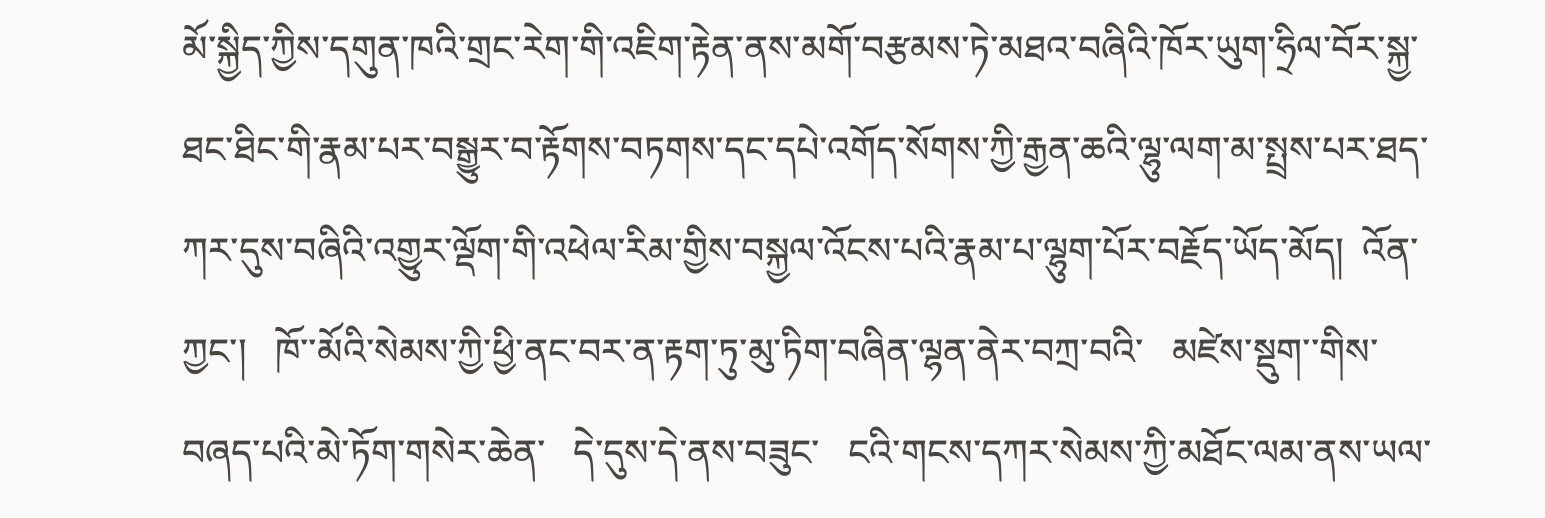མོ་སྐྱིད་ཀྱིས་དགུན་ཁའི་གྲང་རེག་གི་འཇིག་རྟེན་ནས་མགོ་བརྩམས་ཏེ་མཐའ་བཞིའི་ཁོར་ཡུག་ཧྲིལ་བོར་སྐྱ་ཐང་ཐིང་གི་རྣམ་པར་བསྒྱུར་བ་རྟོགས་བཏགས་དང་དཔེ་འགོད་སོགས་ཀྱི་རྒྱན་ཆའི་ལྷུ་ལག་མ་སྤྲས་པར་ཐད་ཀར་དུས་བཞིའི་འགྱུར་ལྡོག་གི་འཕེལ་རིམ་གྱིས་བསྐྱལ་འོངས་པའི་རྣམ་པ་ལྷུག་པོར་བརྗོད་ཡོད་མོད།  འོན་ཀྱང་།   ཁོ་་མོའི་སེམས་ཀྱི་ཕྱི་ནང་བར་ན་རྟག་ཏུ་མུ་ཏིག་བཞིན་ལྷན་ནེར་བཀྲ་བའི་   མཛེས་སྡུག་་གིས་བཞད་པའི་མེ་ཏོག་གསེར་ཆེན་   དེ་དུས་དེ་ནས་བཟུང་   ངའི་གངས་དཀར་སེམས་ཀྱི་མཐོང་ལམ་ནས་ཡལ་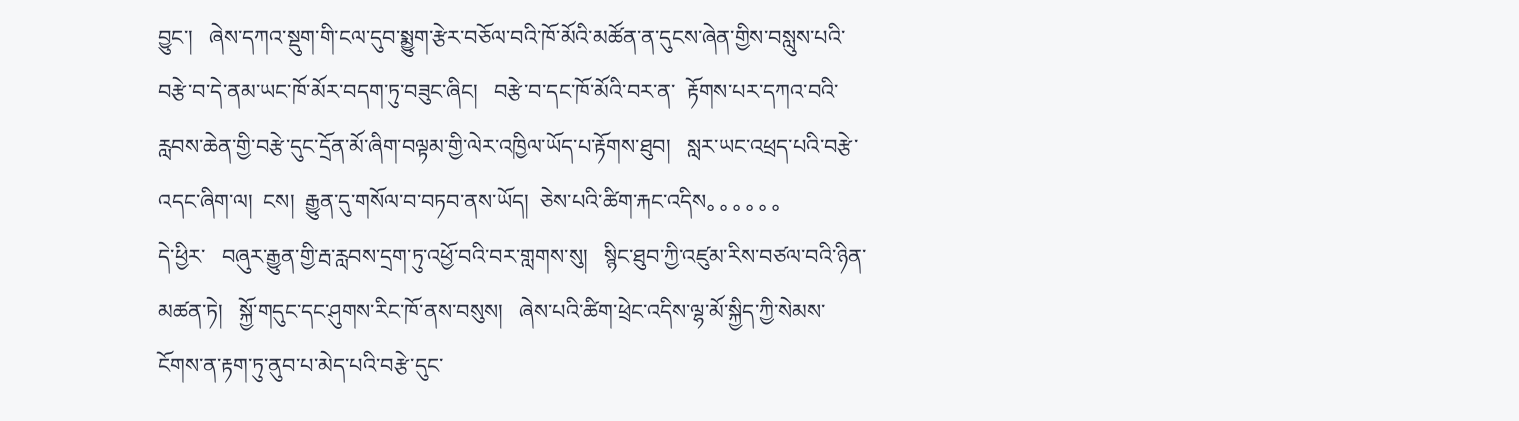བྱུང་།   ཞེས་དཀའ་སྡུག་གི་ངལ་དུབ་སྨྱུག་རྩེར་བཅོལ་བའི་ཁོ་མོའི་མཚོན་ན་དུངས་ཞེན་གྱིས་བསླུས་པའི་བརྩེ་བ་དེ་ནམ་ཡང་ཁོ་མོར་བདག་ཏུ་བཟུང་ཞིང།   བརྩེ་བ་དང་ཁོ་མོའི་བར་ན་  རྟོགས་པར་དཀའ་བའི་རླབས་ཆེན་གྱི་བརྩེ་དུང་དྲོན་མོ་ཞིག་བལྟམ་གྱི་ལེར་འཁྱིལ་ཡོད་པ་རྟོགས་ཐུབ།   སླར་ཡང་འཕྲད་པའི་བརྩེ་འདང་ཞིག་ལ།  ངས།  རྒྱུན་དུ་གསོལ་བ་བཏབ་ནས་ཡོད།  ཅེས་པའི་ཚིག་རྐང་འདིས。。。。。。
དེ་ཕྱིར་   བཞུར་རྒྱུན་གྱི་རྦ་རླབས་དྲག་ཏུ་འཕྱོ་བའི་བར་གླགས་སུ།   སྙིང་ཐུབ་ཀྱི་འཛུམ་རིས་བཙལ་བའི་ཉིན་མཚན་ཏེ།   སྐྱོ་གདུང་དང་ཤུགས་རིང་ཁོ་ནས་བསུས།   ཞེས་པའི་ཚིག་ཕྲེང་འདིས་ལྷ་མོ་སྐྱིད་ཀྱི་སེམས་ངོགས་ན་རྟག་ཏུ་ནུབ་པ་མེད་པའི་བརྩེ་དུང་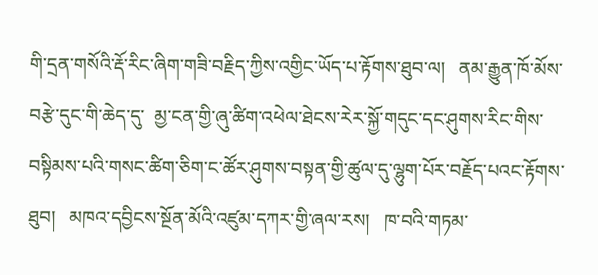གི་དྲན་གསོའི་རྡོ་རིང་ཞིག་གཟི་བརྗིད་ཀྱིས་འགྱིང་ཡོད་པ་རྟོགས་ཐུབ་ལ།   ནམ་རྒྱུན་ཁོ་མོས་  བརྩེ་དུང་གི་ཆེད་དུ་  མྱ་ངན་གྱི་ཞུ་ཚིག་འཕེལ་ཐེངས་རེར་སྐྱོ་གདུང་དང་ཤུགས་རིང་གིས་བསྟིམས་པའི་གསང་ཚིག་ཅིག་ང་ཚོར་ཤུགས་བསྟན་གྱི་ཚུལ་དུ་ལྷུག་པོར་བརྗོད་པའང་རྟོགས་ཐུབ།   མཁའ་དབྱིངས་སྔོན་མོའི་འཛུམ་དཀར་གྱི་ཞལ་རས།   ཁ་བའི་གཏམ་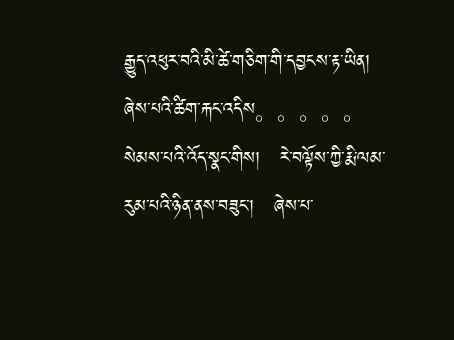རྒྱུད་འཕུར་བའི་མི་ཚེ་གཅིག་གི་དབྱངས་རྟ་ཡིན།   ཞེས་པའི་ཚིག་རྐང་འདིས。。。。。
སེམས་པའི་འོད་སྣང་གིས།   རེ་བལྟོས་ཀྱི་རྨི་ལམ་རུམ་པའི་ཉིན་ནས་བཟུང་།   ཞེས་པ་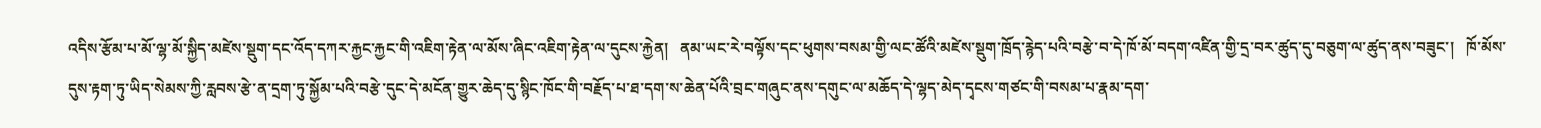འདིས་རྩོམ་པ་མོ་ལྷ་མོ་སྐྱིད་མཛེས་སྡུག་དང་འོད་དཀར་རྐྱང་རྐྱང་གི་འཇིག་རྟེན་ལ་མོས་ཞིང་འཇིག་རྟེན་ལ་དུངས་རྐྱེན།   ནམ་ཡང་རེ་བལྟོས་དང་ཕུགས་བསམ་གྱི་ལང་ཚོའི་མཛེས་སྡུག་ཁྲོད་རྙེད་པའི་བརྩེ་བ་དེ་ཁོ་མོ་བདག་འཛིན་གྱི་དྲ་བར་ཚུད་དུ་བཅུག་ལ་ཚུད་ནས་བཟུང་།   ཁོ་མོས་དུས་རྟག་ཏུ་ཡིད་སེམས་ཀྱི་རླབས་རྩེ་ན་དྲག་ཏུ་སྐྱོམ་པའི་བརྩེ་དུང་དེ་མངོན་གྱུར་ཆེད་དུ་སྙིང་ཁོང་གི་བརྗོད་པ་ཐ་དག་ས་ཆེན་པོའི་བྲང་གཞུང་ནས་དགུང་ལ་མཆོད་དེ་ལྷད་མེད་དྭངས་གཙང་གི་བསམ་པ་རྣམ་དག་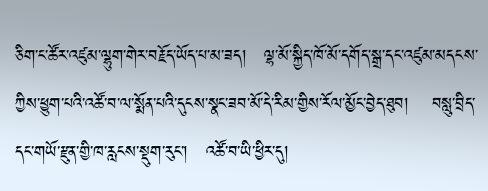ཅིག་ང་ཚོར་འཛུམ་ལྷུག་གེར་བརྗོད་ཡོད་པ་མ་ཟད།   ལྷ་མོ་སྐྱིད་ཁོ་མོ་དགོད་སྒྲ་དང་འཛུམ་མདངས་ཀྱིས་ཕྱུག་པའི་འཚོ་བ་ལ་སྨོན་པའི་དུངས་སྣང་ཟབ་མོ་དེ་རིམ་གྱིས་རོལ་མྱོང་བྱེད་ཐུབ།    བསླུ་བྲིད་དང་གཡོ་རྫུན་གྱི་ཁ་རླངས་སྡུག་རུང་།   འཚོ་བ་ཡི་ཕྱིར་དུ།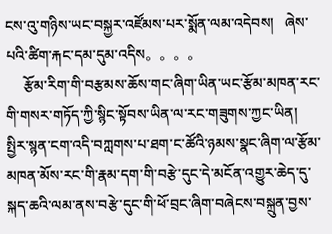ངས་འུ་གཉིས་ཡང་བསྐྱར་འཛོམས་པར་སྨོན་ལམ་འདེབས།   ཞེས་པའི་ཚིག་རྐང་དམ་དུམ་འདིས。。。。
     རྩོམ་རིག་གི་བརྩམས་ཆོས་གང་ཞིག་ཡིན་ཡང་རྩོམ་མཁན་རང་གི་གསར་གཏོད་ཀྱི་སྙིང་སྟོབས་ཡིན་ལ་རང་གཟུགས་ཀྱང་ཡིན།    སྤྱིར་སྙན་ངག་འདི་བཀླགས་པ་ཐག་ང་ཚོའི་ཉམས་སྣང་ཞིག་ལ་རྩོམ་མཁན་མོས་རང་གི་རྣམ་དག་གི་བརྩེ་དུང་དེ་མངོན་འགྱུར་ཆེད་དུ་སྐད་ཆའི་ལམ་ནས་བརྩེ་དུང་གི་ཕོ་བྲང་ཞིག་བཞེངས་བསྐྲུན་བྱས་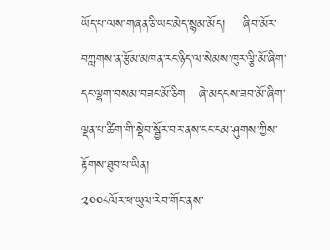ཡོད་པ་ལས་གཞན་ཅི་ཡང་མེད་སྙམ་མོད།    ཞིབ་མོར་བཀླགས་ན་རྩོམ་མཁན་རང་ཉིད་ལ་སེམས་ཁུར་ལྕི་མོ་ཞིག་དང་ལྷག་བསམ་བཟང་མོ་ཅིག   ཞེ་མདངས་ཟབ་མོ་ཞིག་ལྡན་པ་ཚིག་གི་སྡེབ་སྦྱོར་བར་ནས་ངང་ངམ་ཤུགས་ཀྱིས་རྟོགས་ཐུབ་པ་ཡིན།
༢༠༠༨ལོར་ཕ་ཡུལ་རེབ་གོང་ནས་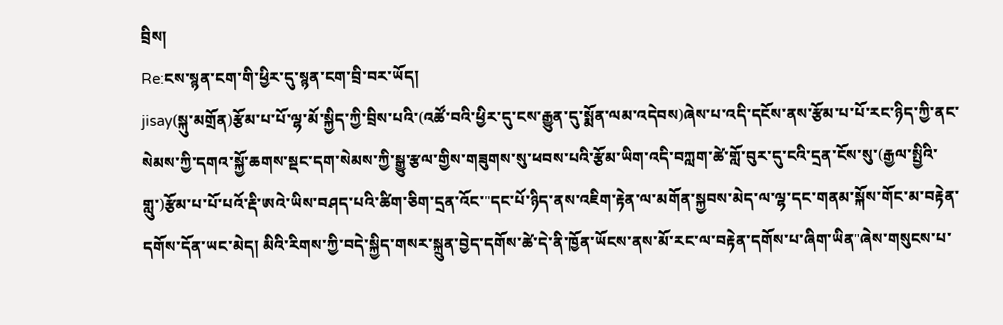བྲིས།
Re:ངས་སྙན་ངག་གི་ཕྱིར་དུ་སྙན་ངག་བྲི་བར་ཡོད།
jisay(སྐུ་མགྲོན)རྩོམ་པ་པོ་ལྷ་མོ་སྐྱིད་ཀྱི་བྲིས་པའི་(འཚོ་བའི་ཕྱིར་དུ་ངས་རྒྱུན་དུ་སྨོན་ལམ་འདེབས)ཞེས་པ་འདི་དངོས་ནས་རྩོམ་པ་པོ་རང་ཉིད་ཀྱི་ནང་སེམས་ཀྱི་དགའ་སྐྱོ་ཆགས་སྡང་དག་སེམས་ཀྱི་སྒྱུ་རྩལ་གྱིས་གཟུགས་སུ་ཕབས་པའི་རྩོམ་ཡིག་འདི་བཀླག་ཚེ་གློ་བུར་དུ་ངའི་དྲན་ངོས་སུ་(རྒྱལ་སྤྱིའི་གླུ་)རྩོམ་པ་པོ་པའོ་རྡི་ཨའེ་ཡིས་བཤད་པའི་ཚིག་ཅིག་དྲན་འོང་"དང་པོ་ཉིད་ནས་འཇིག་རྟེན་ལ་མགོན་སྐྱབས་མེད་ལ་ལྷ་དང་གནམ་སྐོས་གོང་མ་བརྟེན་དགོས་དོན་ཡང་མེད། མིའི་རིགས་ཀྱི་བདེ་སྐྱིད་གསར་སྐྲུན་བྱེད་དགོས་ཚེ་དེ་ནི་ཁྱོན་ཡོངས་ནས་མོ་རང་ལ་བརྟེན་དགོས་པ་ཞིག་ཡིན"ཞེས་གསུངས་པ་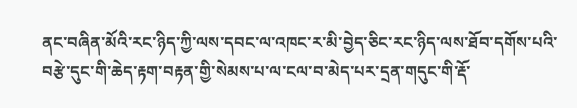ནང་བཞིན་མོའི་རང་ཉིད་ཀྱི་ལས་དབང་ལ་འཁང་ར་མི་བྱེད་ཅིང་རང་ཉིད་ལས་ཐོབ་དགོས་པའི་བརྩེ་དུང་གི་ཆེད་རྟག་བརྟན་གྱི་སེམས་པ་ལ་ངལ་བ་མེད་པར་དྲན་གདུང་གི་རྡོ་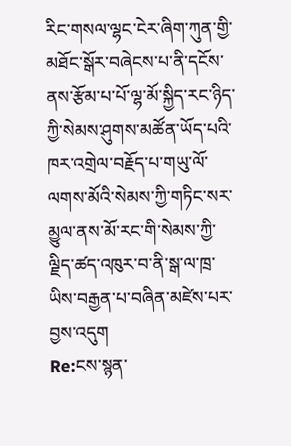རིང་གསལ་ལྷང་ངེར་ཞིག་ཀུན་གྱི་མཐོང་སྒོར་བཞེངས་པ་ནི་དངོས་ནས་རྩོམ་པ་པོ་ལྷ་མོ་སྐྱིད་རང་ཉིད་ཀྱི་སེམས་ཤུགས་མཚོན་ཡོད་པའི་ཁར་འགྲེལ་བརྗོད་པ་གཡུ་ལོ་ལགས་མོའི་སེམས་ཀྱི་གཏིང་སར་མྱུལ་ནས་མོ་རང་གི་སེམས་ཀྱི་ལྗིད་ཚད་འཁུར་བ་ནི་སྒ་ལ་ཁྲ་ཡིས་བརྒྱན་པ་བཞིན་མཛེས་པར་བྱས་འདུག
Re:ངས་སྙན་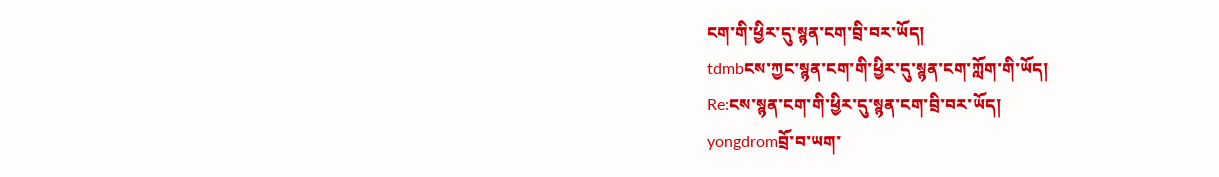ངག་གི་ཕྱིར་དུ་སྙན་ངག་བྲི་བར་ཡོད།
tdmbངས་ཀྱང་སྙན་ངག་གི་ཕྱིར་དུ་སྙན་ངག་ཀློག་གི་ཡོད།
Re:ངས་སྙན་ངག་གི་ཕྱིར་དུ་སྙན་ངག་བྲི་བར་ཡོད།
yongdromབྲོ་བ་ཡག་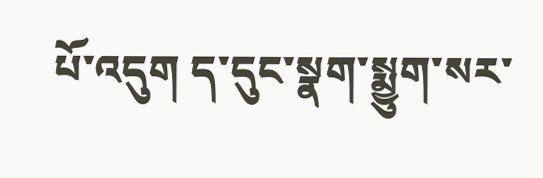པོ་འདུག ད་དུང་སྣག་སྨྱུག་སར་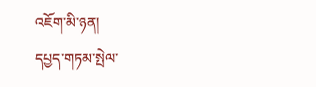འཇོག་མི་ཉན།
དཔྱད་གཏམ་སྤེལ་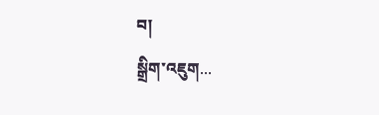བ།
སྒྲིག་འཇུག...